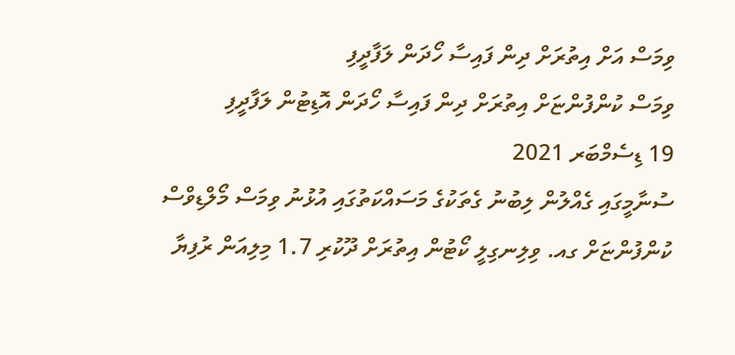ވިމަސް އަށް އިތުރަށް ދިން ފައިސާ ހޯދަން ލަފާދީފި
ވިމަސް ކުންފުންޏަށް އިތުރަށް ދިން ފައިސާ ހޯދަން އޮޑިޓުން ލަފާދީފި
19 ޑިސެމްބަރ 2021
ސުނާމީގައި ގެއްލުން ލިބުނު ގެތަކުގެ މަސައްކަތުގައި އުޅުނު ވިމަސް މޯލްޑިވްސް ކުންފުންޏަށް ގއ. ވިލިނގިލީ ކޯޓުން އިތުރަށް ދޫކުރި 1.7 މިލިއަން ރުފިޔާ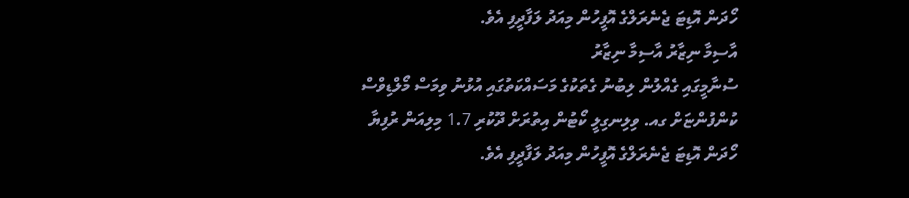ހޯދަން އޮޑިޓަ ޖެނެރަލްގެ އޮފީހުން މިއަދު ލަފާދީފި އެވެ.
އާސިމާ ނިޒާރު އާސިމާ ނިޒާރު
ސުނާމީގައި ގެއްލުން ލިބުނު ގެތަކުގެ މަސައްކަތުގައި އުޅުނު ވިމަސް މޯލްޑިވްސް ކުންފުންޏަށް ގއ. ވިލިނގިލީ ކޯޓުން އިތުރަށް ދޫކުރި 1.7 މިލިއަން ރުފިޔާ ހޯދަން އޮޑިޓަ ޖެނެރަލްގެ އޮފީހުން މިއަދު ލަފާދީފި އެވެ.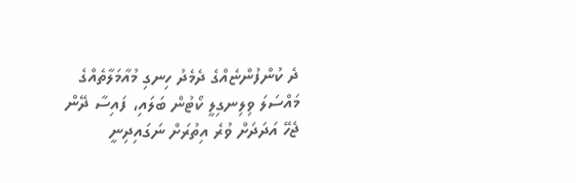ދެ ކުންފުންޏެއްގެ ދެމެދު ހިނގި މުއާމަލާތެއްގެ މައްސަލަ ވިލިނގިލީ ކޯޓުން ބަލައި، ފައިސާ ދޭން ޖެހޭ އަދަދަށް ވުރެ އިތުރަށް ނަގައިދިނީ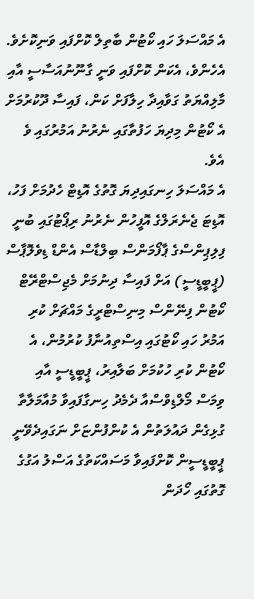އެ މައްސަލަ ހައި ކޯޓުން ބާތިލް ކޮށްފައި ވަނިކޮށެވެ. އެހެންވެ، އެކަން ކޮށްފައި ވަނީ ގާނޫނުއަސާސީ އާއި މާލިއްޔަތު ގަވާއިދާ ހިލާފަށް ކަން، ފައިސާ ދޫކުރުމަށް އެ ކޯޓުން މިދިޔަ ހަފުތާގައި ނެރުނު އަމުރުގައި ވެ އެވެ.
އެ މައްސަލަ ހިނގައިދިޔަ ގޮތުގެ އޮޑިޓް ހެދުމަށް ފަހު، އޮޑިޓަ ޖެނެރަލްގެ އޮފީހުން ނެރުނު ރިޕޯޓުގައި ބުނީ ފިލިޕިންސްގެ ޕާފޯމަންސް ބިލްޑާސް އެންޑް ޑިވެލޮޕާސް (ޕީބީޑީސީ) އަށް ފައިސާ ދިނުމަށް މެޖިސްޓްރޭޓް ކޯޓުން ފިނޭންސް މިނިސްޓްރީގެ މައްޗަށް ކުރި އަމުރު ހައި ކޯޓުގައި އިސްތިއުނާފު ކުރުމުން، އެ ކޯޓުން ކުރި ހުކުމަށް ބަލާއިރު، ޕީބީޑީސީ އާއި ވިމަސް މޯލްޑިވްސްއާ ދެމެދު ހިނގާފައިވާ މުއާމަލާތާ ގުޅިގެން ދައުލަތުން އެ ކުންފުންޏަށް ނަގައިދެވޭނީ ޕީބީޑީސީން ކޮށްފައިވާ މަސައްކަތުގެ އަސްލު އަގުގެ ގޮތުގައި ހޯދަން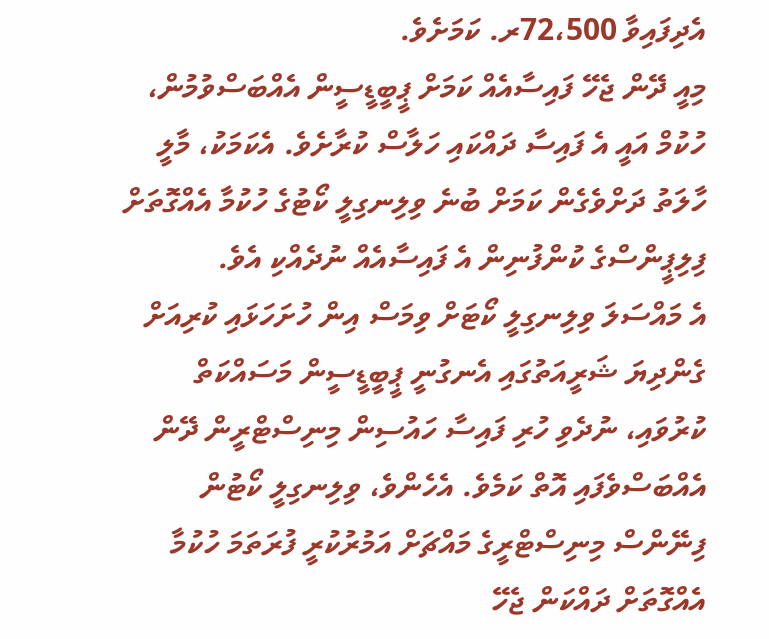އެދިފައިވާ 72،500ރ. ކަމަށެވެ.
މިއީ ދޭން ޖެހޭ ފައިސާއެއް ކަމަށް ޕީބީޑީސީން އެއްބަސްވުމުން، ހުކުމް އައީ އެ ފައިސާ ދައްކައި ހަލާސް ކުރާށެވެ. އެކަމަކު، މާލީ ހާލަތު ދަށްވެގެން ކަމަށް ބުނެ ވިލިނގިލީ ކޯޓުގެ ހުކުމާ އެއްގޮތަށް ފިލިޕީންސްގެ ކުންފުނިން އެ ފައިސާއެއް ނުދެއްކި އެވެ.
އެ މައްސަލަ ވިލިނގިލީ ކޯޓަށް ވިމަސް އިން ހުށަހަޅައި ކުރިއަށް ގެންދިޔަ ޝަރީއަތުގައި އެނގުނީ ޕީބީޑީސީން މަސައްކަތް ކުރުވައި، ނުދެވި ހުރި ފައިސާ ހައުސިން މިނިސްޓްރީން ދޭން އެއްބަސްވެފައި އޮތް ކަމެވެ. އެހެންވެ، ވިލިނގިލީ ކޯޓުން ފިނޭންސް މިނިސްޓްރީގެ މައްޗަށް އަމުރުކުރީ ފުރަތަމަ ހުކުމާ އެއްގޮތަށް ދައްކަން ޖެހޭ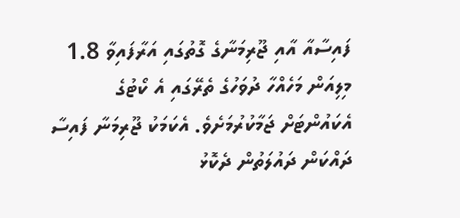ފައިސާއާ އާއި ޖޫރިމަނާގެ ގޮތުގައި އަރާފައިވާ 1.8 މިލިއަން މަހެއްހާ ދުވަހުގެ ތެރޭގައި އެ ކޯޓުގެ އެކައުންޓަށް ޖަމާކުރުމަށެވެ. އެކަމަކު ޖޫރިމަނާ ފައިސާ ދައްކަން ދައުލަތުން ދެކޮޅު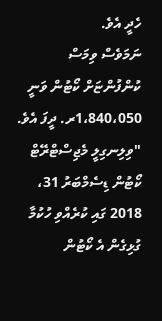ހެދީ އެވެ.
ނަމަވެސް ވިމަސް ކުންފުންޏަށް ކޯޓުން ވަނީ 1،840،050ރ. ދީފަ އެވެ.
"ވިލިނގިލީ މެޖިސްޓްރޭޓް ކޯޓުން ޑިސެމްބަރު 31، 2018 ގައި ކުރެއްވި ހުކުމާ ގުޅިގެން އެ ކޯޓުން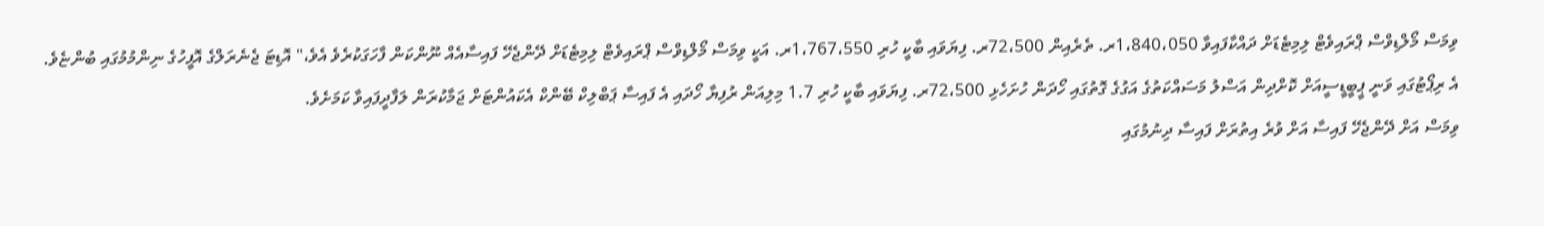ވިމަސް މޯލްޑިވްސް ޕްރައިވެޓް ލިމިޓެޑަށް ދައްކާފައިވާ 1،840،050ރ. ތެރެއިން 72،500ރ. ފިޔަވައި ބާކީ ހުރި 1،767،550ރ. އަކީ ވިމަސް މޯލްޑިވްސް ޕްރައިވެޓް ލިމިޓެޑަށް ދޭންޖެހޭ ފައިސާއެއް ނޫންކަން ފާހަގަކުރެވެ އެވެ،" އޮޑިޓަ ޖެނެރަލްގެ އޮފީހުގެ ނިންމުމުގައި ބުންޏެވެ.
އެ ރިޕޯޓުގައި ވަނީ ޕީބީޑީސީއަށް ކޮށްދިން އަސްލު މަސައްކަތުގެ އަގުގެ ގޮތުގައި ހޯދަން ހުށަހެޅި 72،500ރ. ފިޔަވައި ބާކީ ހުރި 1.7 މިލިއަން ރުފިޔާ ހޯދައި އެ ފައިސާ ޕަބްލިކް ބޭންކް އެކައުންޓަށް ޖަމާކުރަން ލަފާދީފައިވާ ކަމަށެވެ.
ވިމަސް އަށް ދޭންޖެހޭ ފައިސާ އަށް ވުރެ އިތުރަށް ފައިސާ ދިނުމުގައި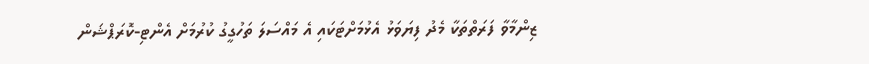ޒިންމާވާ ފަރަތްތަކާ މެދު ފިޔަވަޅު އެޅުމަށްޓަކައި އެ މައްސަލަ ތަހުގީގު ކުރުމަށް އެންޓި-ކޮރަޕްޝަން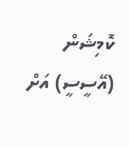ކޮމިޝަން (އޭސީސީ) އަށް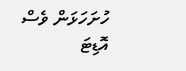ހުށަހަޅަން ވެސް އޮޑިޓަ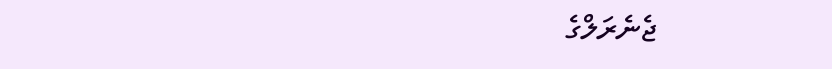ޖެނެރަލްގެ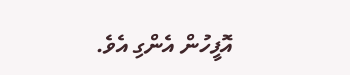އޮފީހުން އެންގި އެވެ.